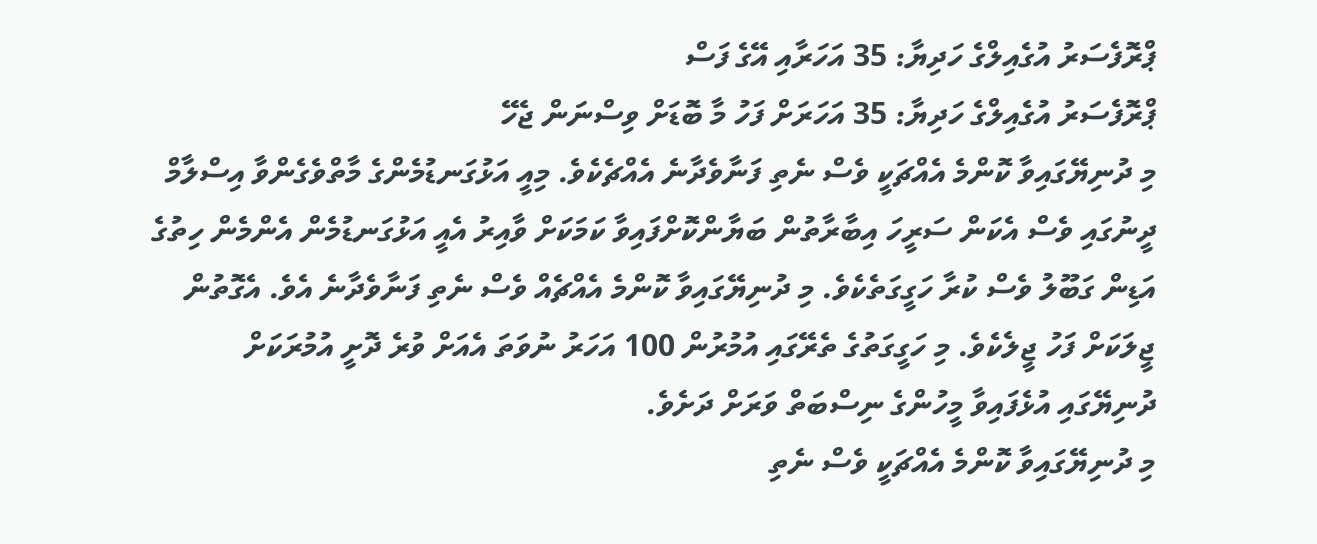ޕްރޮފެސަރު އުގެއިލްގެ ހަދިޔާ: 35 އަހަރާއި އޭގެ ފަސް
ޕްރޮފެސަރު އުގެއިލްގެ ހަދިޔާ: 35 އަހަރަށް ފަހު މާ ބޮޑަށް ވިސްނަން ޖެހޭ
މި ދުނިޔޭގައިވާ ކޮންމެ އެއްޗަކީ ވެސް ނެތި ފަނާވެދާނެ އެއްޗެކެވެ. މިއީ އަޅުގަނޑުމެންގެ މާތްވެގެންވާ އިސްލާމް ދީނުގައި ވެސް އެކަން ސަރީހަ އިބާރާތުން ބަޔާންކޮށްފައިވާ ކަމަކަށް ވާއިރު އެއީ އަޅުގަނޑުމެން އެންމެން ހިތުގެ އަޑިން ގަބޫލު ވެސް ކުރާ ހަގީގަތެކެވެ. މި ދުނިޔޭގައިވާ ކޮންމެ އެއްޗެއް ވެސް ނެތި ފަނާވެދާނެ އެވެ. އެގޮތުން ޖީލަކަށް ފަހު ޖީލެކެވެ. މި ހަގީގަތުގެ ތެރޭގައި އުމުރުން 100 އަހަރު ނުވަތަ އެއަށް ވުރެ ދޮށީ އުމުރަކަށް ދުނިޔޭގައި އުޅެފައިވާ މީހުންގެ ނިސްބަތް ވަރަށް ދަށެވެ.
މި ދުނިޔޭގައިވާ ކޮންމެ އެއްޗަކީ ވެސް ނެތި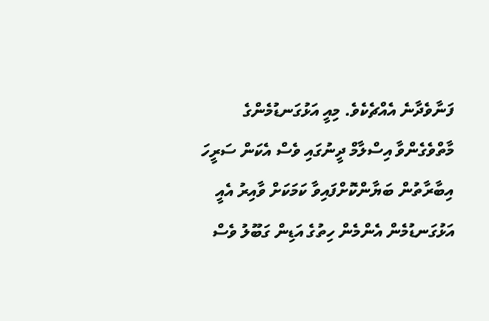ފަނާވެދާނެ އެއްޗެކެވެ. މިއީ އަޅުގަނޑުމެންގެ މާތްވެގެންވާ އިސްލާމް ދީނުގައި ވެސް އެކަން ސަރީހަ އިބާރާތުން ބަޔާންކޮށްފައިވާ ކަމަކަށް ވާއިރު އެއީ އަޅުގަނޑުމެން އެންމެން ހިތުގެ އަޑިން ގަބޫލު ވެސް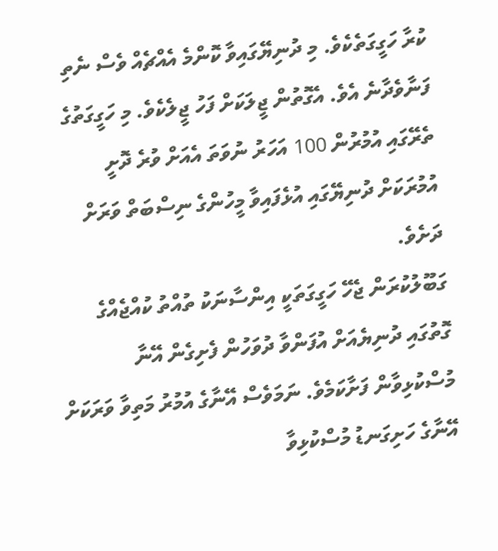ކުރާ ހަގީގަތެކެވެ. މި ދުނިޔޭގައިވާ ކޮންމެ އެއްޗެއް ވެސް ނެތި ފަނާވެދާނެ އެވެ. އެގޮތުން ޖީލަކަށް ފަހު ޖީލެކެވެ. މި ހަގީގަތުގެ ތެރޭގައި އުމުރުން 100 އަހަރު ނުވަތަ އެއަށް ވުރެ ދޮށީ އުމުރަކަށް ދުނިޔޭގައި އުޅެފައިވާ މީހުންގެ ނިސްބަތް ވަރަށް ދަށެވެ.
ގަބޫލުކުރަން ޖެހޭ ހަގީގަތަކީ އިންސާނަކު ތުއްތު ކުއްޖެއްގެ ގޮތުގައި ދުނިޔެއަށް އުފަންވާ ދުވަހުން ފެށިގެން އޭނާ މުސްކުޅިވާން ފަށާކަމެވެ. ނަމަވެސް އޭނާގެ އުމުރު މަތިވާ ވަރަކަށް އޭނާގެ ހަށިގަނޑު މުސްކުޅިވާ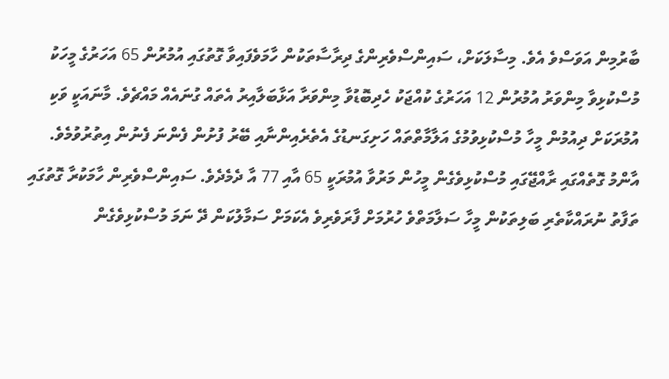ބާރުމިން އަވަސްވެ އެވެ. މިސާލަކަށް، ސައިންސްވެރިންގެ ދިރާސާތަކުން ހާމަވެފައިވާ ގޮތުގައި އުމުރުން 65 އަހަރުގެ މީހަކު މުސްކުޅިވާ މިންވަރު އުމުރުން 12 އަހަރުގެ ކުއްޖަކު ހެދިބޮޑުވާ މިންވަރާ އަޅާބަލާއިރު އެތައް ގުނައެއް މައްޗެވެ. މާނައަކީ ވަކި އުމުރަކަށް ދިއުމުން މީހާ މުސްކުޅިވުމުގެ އަލާމާތްތައް ހަށިގަނޑުގެ އެތެރެއިންނާއި ބޭރު ފުށުން ފެންނަ ފެނުން އިތުރުވުމެވެ.
އާންމު ގޮތެއްގައި ރާއްޖޭގައި މުސްކުޅިވެގެން މީހުން މަރުވާ އުމުރަކީ 65 އާއި 77 އާ ދެމެދެވެ. ސައިންސްވެރިން ހާމަކުރާ ގޮތުގައި ތަފާތު ނުރައްކާތެރި ބަލިތަކުން މީހާ ސަލާމަތްވެ ހުރުމަށް ފާރަވެރިވެ އެކަމަށް ސަމާލުކަން ދޭ ނަމަ މުސްކުޅިވެގެން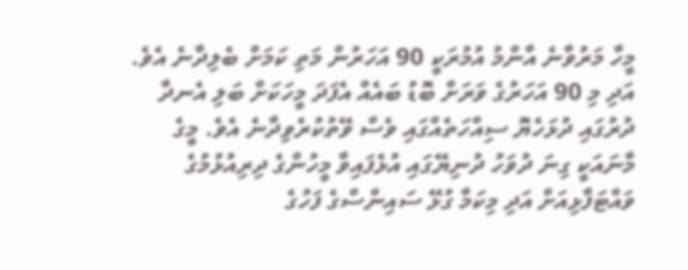މީހާ މަރުވާނެ އާންމު އުމުރަކީ 90 އަހަރުން މަތި ކަމަށް ބެލިދާނެ އެވެ. އަދި މި 90 އަހަރުގެ ވަރަށް ބޮޑު ބައެއް އެފަދަ މީހަކަށް ބަލި އެނދާ ދުރުގައި ދުޅަހެޔޮ ސިއްހަތެއްގައި ވެސް ވޭތުކުރެވިދާނެ އެވެ. މީގެ މާނައަކީ ގިނަ ދުވަހު ދުނިޔޭގައި އުޅެފައިވާ މީހުންގެ ދިރިއުޅުމުގެ ވައްޓަފާޅިއަށް އަދި މިކަމާ ގުޅޭ ސައިންސްގެ ފަހުގެ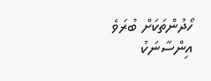ހޯދުންތަކަށް ބުރަވެ އިންސާނަކު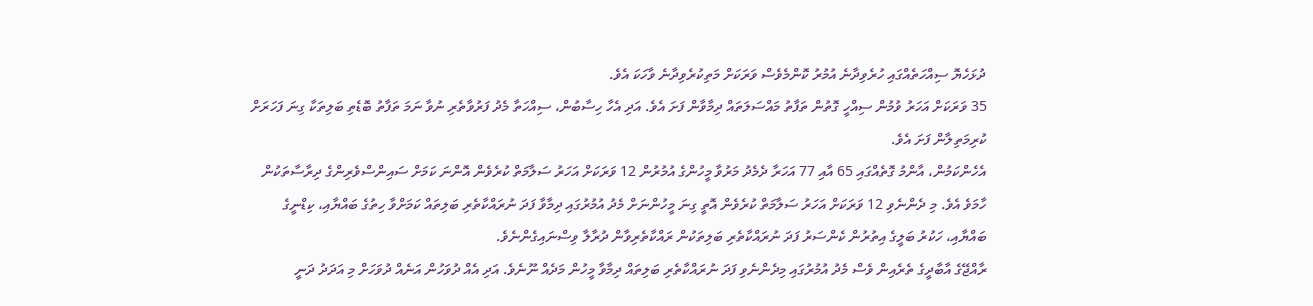ދުޅަހެޔޮ ސިއްހަތެއްގައި ހުރެވިދާނެ އުމުރު ކޮންމެވެސް ވަރަކަށް މަތިކުރެވިދާނެ ވާހަކަ އެވެ.
35 ވަރަކަށް އަހަރު ވުމުން ސިއްހީ ގޮތުން ތަފާތު މައްސަލަތައް ދިމާވާން ފަށަ އެވެ. އަދި އެހާ ހިސާބުން، ސިއްހަތާ މެދު ފަރުވާތެރި ނުވާ ނަމަ ތަފާތު ބޮޑެތި ބަލިތަކާ ގިނަ ފަހަރަށް ކުރިމަތިލާން ފަށަ އެވެ.
އެހެންކަމުން، އާންމު ގޮތެއްގައި 65 އާއި 77 އަހަރާ ދެމެދު މަރުވާ މީހުންގެ އުމުރުން 12 ވަރަކަށް އަހަރު ސަލާމަތް ކުރެވެން އޮންނަ ކަމަށް ސައިންސްވެރިންގެ ދިރާސާތަކުން ހާމަވެ އެވެ. މި ދެންނެވި 12 ވަރަކަށް އަހަރު ސަލާމަތް ކުރެވެން އޮތީ ގިނަ މީހުންނަށް މެދު އުމުރުގައި ދިމާވާ ފަދަ ނުރައްކާތެރި ބަލިތައް ކަމަށްވާ ހިތުގެ ބައްޔާއި، ކިޑްނީގެ ބައްޔާއި، ހަކުރު ބަލީގެ އިތުރުން ކެންސަރު ފަދަ ނުރައްކާތެރި ބަލިތަކުން ރައްކާތެރިވާން ދުރާލާ ވިސްނައިގެންނެވެ.
ރާއްޖޭގެ އާބާދީގެ ތެރެއިން ވެސް މެދު އުމުރުގައި މިދެންނެވި ފަދަ ނުރައްކާތެރި ބަލިތައް ދިމާވާ މީހުން މަދެއް ނޫނެވެ. އަދި އެއް ދުވަހުން އަނެއް ދުވަހަށް މި އަދަދު ދަނީ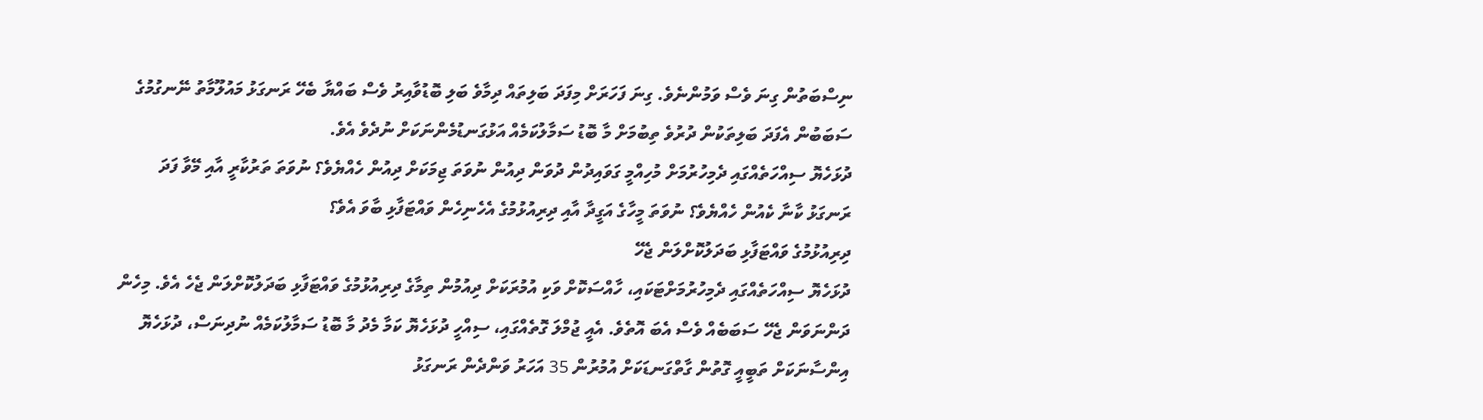ނިސްބަތުން ގިނަ ވެސް ވަމުންނެވެ. ގިނަ ފަހަރަށް މިފަދަ ބަލިތައް ދިމާވެ ބަލި ބޮޑުވާއިރު ވެސް ބައްޔާ ބެހޭ ރަނގަޅު މައުލޫމާތު ނޭނގުމުގެ ސަބަބުން އެފަދަ ބަލިތަކުން ދުރުވެ ތިބުމަށް މާ ބޮޑު ސަމާލުކަމެއް އަޅުގަނޑުމެންނަކަށް ނުދެވެ އެވެ.
ދުޅަހެޔޮ ސިއްހަތެއްގައި ދެމިހުރުމަށް މުހިއްމީ ގަވައިދުން ދުވަން ދިއުން ނުވަތަ ޖިމަކަށް ދިއުން ހެއްޔެވެ؟ ނުވަތަ ތަރުކާރީ އާއި މޭވާ ފަދަ ރަނގަޅު ކާނާ ކެއުން ހެއްޔެވެ؟ ނުވަތަ މީހާގެ އަގީދާ އާއި ދިރިއުޅުމުގެ އެހެނިހެން ވައްޓަފާޅި ބާވަ އެވެ؟
ދިރިއުޅުމުގެ ވައްޓަފާޅި ބަދަލުކޮށްލަން ޖެހޭ
ދުޅަހެޔޮ ސިއްހަތެއްގައި ދެމިހުރުމަށްޓަކައި، ހާއްސަކޮށް ވަކި އުމުރަކަށް ދިއުމުން ތިމާގެ ދިރިއުޅުމުގެ ވައްޓަފާޅި ބަދަލުކޮށްލަން ޖެހެ އެވެ. މިހެން ދަންނަވަން ޖެހޭ ސަބަބެއް ވެސް އެބަ އޮތެވެ. އެއީ ޖުމްލަ ގޮތެއްގައި، ސިއްހީ ދުޅަހެޔޮ ކަމާ މެދު މާ ބޮޑު ސަމާލުކަމެއް ނުދިނަސް، ދުޅަހެޔޮ އިންސާނަކަށް ތަބީއީ ގޮތުން ގާތްގަނޑަކަށް އުމުރުން 35 އަހަރު ވަންދެން ރަނގަޅު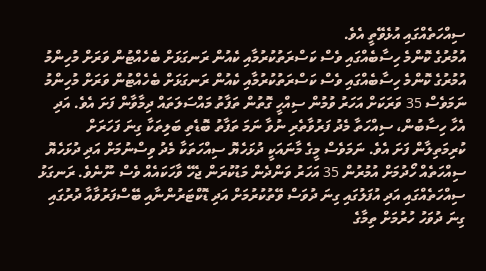ސިއްހަތެއްގައި އުޅެވޭތީ އެވެ.
އުމުރުގެ ކޮންމެ ހިސާބެއްގައި ވެސް ކަސްރަތުކުރުމާއި ކެއުން ރަނގަޅަށް ބެހެއްޓުން ވަރަށް މުހިންމު
އުމުރުގެ ކޮންމެ ހިސާބެއްގައި ވެސް ކަސްރަތުކުރުމާއި ކެއުން ރަނގަޅަށް ބެހެއްޓުން ވަރަށް މުހިންމު
ނަމަވެސް 35 ވަރަކަށް އަހަރު ވުމުން ސިއްހީ ގޮތުން ތަފާތު މައްސަލަތައް ދިމާވާން ފަށަ އެވެ. އަދި އެހާ ހިސާބުން، ސިއްހަތާ މެދު ފަރުވާތެރި ނުވާ ނަމަ ތަފާތު ބޮޑެތި ބަލިތަކާ ގިނަ ފަހަރަށް ކުރިމަތިލާން ފަށަ އެވެ. ނަމަވެސް މީގެ މާނައަކީ ދުޅަހެޔޮ ސިއްހަތަކާ މެދު ވިސްނުމަށް އަދި ދުޅަހެޔޮ ސިއްހަތެއް ހޯދުމަށް އުމުރުން 35 އަހަރު ވަންދެން މަޑުކުރަން ޖެހޭ ވާހަކައެއް ވެސް ނޫނެވެ. ރަނގަޅު ސިއްހަތެއްގައި އަދި އުފަލުގައި ގިނަ ދުވަސް ވޭތުކުރުމަށް އަދި ޑޮކްޓަރުންނާއި ބޭސްފަރުވާއާ ދުރުގައި ގިނަ ދުވަހު ހުރުމަށް ތިމާގެ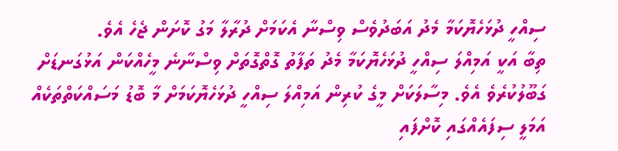ސިއްހީ ދުޅަހެޔޮކަމާ މެދު އަބަދުވެސް ވިސްނާ އެކަމަށް ދުރާލާ މަގު ކޮށަން ޖެހެ އެވެ.
ތިބާ އަކީ އަމިއްލަ ސިއްހީ ދުޅަހެޔޮކަމާ މެދު ތަފާތު ގޮތްގޮތަށް ވިސްނާނެ މީހެއްކަން އަޅުގަނޑަށް ގަބޫލުކުރެވެ އެވެ. މިސާލަކަށް މީގެ ކުރިން އަމިއްލަ ސިއްހީ ދުޅަހެޔޮކަމަށް މާ ބޮޑު މަސައްކަތްތަކެއް އަމަލީ ސިފައެއްގައި ކޮށްފައި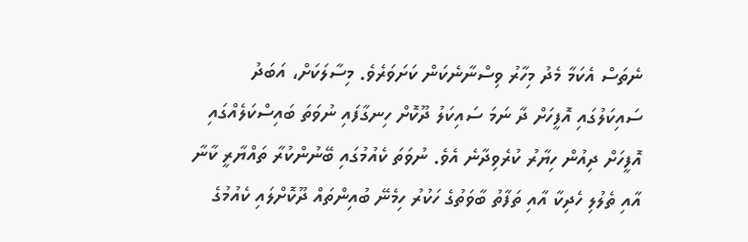ނެތަސް އެކަމާ މެދު މިހާރު ވިސްނާނެކަން ކަށަވަރެވެ. މިސާލަކަށް، އަބަދު ސައިކަލުގައި އޮފީހަށް ދާ ނަމަ ސައިކަލު ދޫކޮށް ހިނގާފައި ނުވަތަ ބައިސްކަލެއްގައި އޮފީހަށް ދިއުން ހިޔާރު ކުރެވިދާނެ އެވެ. ނުވަތަ ކެއުމުގައި ބޭނުންކުރާ ތައްޔާރީ ކާނާ އާއި ތެލުލި ހެދިކާ އާއި ތަފާތު ބާވަތުގެ ހަކުރު ހިމެނޭ ބުއިންތައް ދޫކޮށްލައި ކެއުމުގެ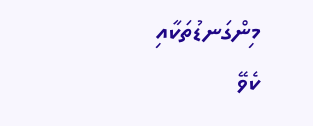މިންގަނޑުތަކާއި ކެވޭ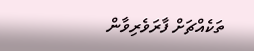ތަކެއްޗަށް ފާރަވެރިވާން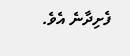ފެށިދާނެ އެވެ.